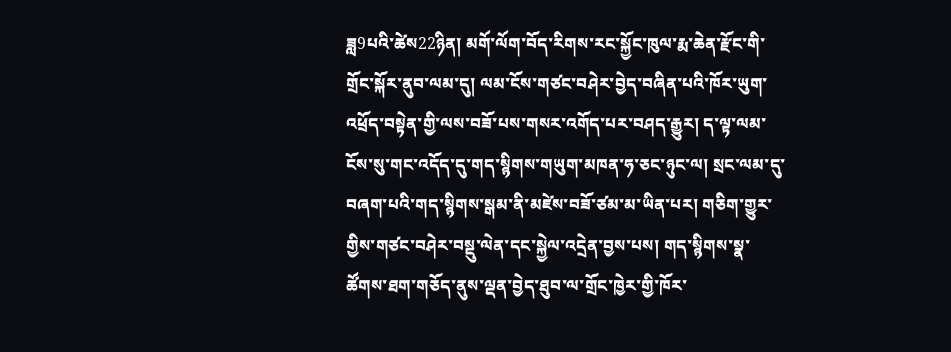ཟླ9པའི་ཚེས22ཉིན། མགོ་ལོག་བོད་རིགས་རང་སྐྱོང་ཁུལ་རྨ་ཆེན་རྫོང་གི་གྲོང་སྐོར་ནུབ་ལམ་དུ། ལམ་ངོས་གཙང་བཤེར་བྱེད་བཞིན་པའི་ཁོར་ཡུག་འཕྲོད་བསྟེན་གྱི་ལས་བཟོ་པས་གསར་འགོད་པར་བཤད་རྒྱུར། ད་ལྟ་ལམ་ངོས་སུ་གང་འདོད་དུ་གད་སྙིགས་གཡུག་མཁན་ཧ་ཅང་ཉུང་ལ། སྲང་ལམ་དུ་བཞག་པའི་གད་སྙིགས་སྒམ་ནི་མཛེས་བཟོ་ཙམ་མ་ཡིན་པར། གཅིག་གྱུར་གྱིས་གཙང་བཤེར་བསྡུ་ལེན་དང་སྐྱེལ་འདྲེན་བྱས་པས། གད་སྙིགས་སྣ་ཚོགས་ཐག་གཅོད་ནུས་ལྡན་བྱེད་ཐུབ་ལ་གྲོང་ཁྱེར་གྱི་ཁོར་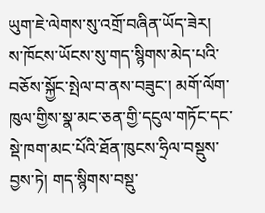ཡུག་ཇེ་ལེགས་སུ་འགྲོ་བཞིན་ཡོད་ཟེར།
ས་ཁོངས་ཡོངས་སུ་གད་སྙིགས་མེད་པའི་བཅོས་སྐྱོང་སྤེལ་བ་ནས་བཟུང་། མགོ་ལོག་ཁུལ་གྱིས་སྣ་མང་ཅན་གྱི་དངུལ་གཏོང་དང་སྡེ་ཁག་མང་པོའི་ཐོན་ཁུངས་ཧྲིལ་བསྡུས་བྱས་ཏེ། གད་སྙིགས་བསྡུ་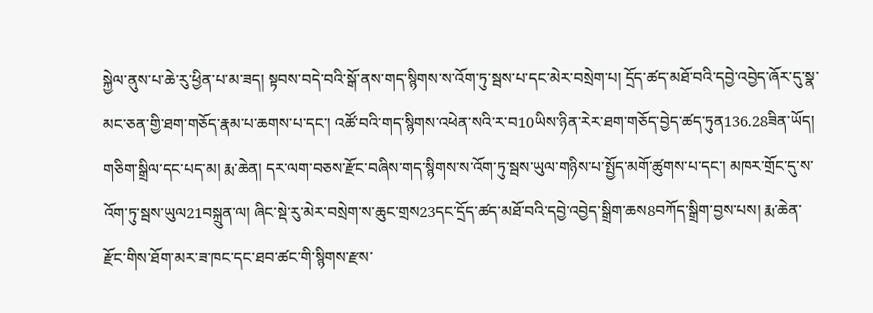སྐྱེལ་ནུས་པ་ཆེ་རུ་ཕྱིན་པ་མ་ཟད། སྟབས་བདེ་བའི་སྒོ་ནས་གད་སྙིགས་ས་འོག་ཏུ་སྦས་པ་དང་མེར་བསྲེག་པ། དྲོད་ཚད་མཐོ་བའི་དབྱེ་འབྱེད་ཞོར་དུ་སྣ་མང་ཅན་གྱི་ཐག་གཅོད་རྣམ་པ་ཆགས་པ་དང་། འཚོ་བའི་གད་སྙིགས་འཕེན་སའི་ར་བ10ཡིས་ཉིན་རེར་ཐག་གཅོད་བྱེད་ཚད་ཏུན136.28ཟིན་ཡོད། གཅིག་སྒྲིལ་དང་པད་མ། རྨ་ཆེན། དར་ལག་བཅས་རྫོང་བཞིས་གད་སྙིགས་ས་འོག་ཏུ་སྦས་ཡུལ་གཉིས་པ་སྤྱོད་མགོ་ཚུགས་པ་དང་། མཁར་གྲོང་དུ་ས་འོག་ཏུ་སྦས་ཡུལ21བསྐྲུན་ལ། ཞིང་སྡེ་རུ་མེར་བསྲེག་ས་ཆུང་གྲས23དང་དྲོད་ཚད་མཐོ་བའི་དབྱེ་འབྱེད་སྒྲིག་ཆས8བཀོད་སྒྲིག་བྱས་པས། རྨ་ཆེན་རྫོང་གིས་ཐོག་མར་ཟ་ཁང་དང་ཐབ་ཚང་གི་སྙིགས་རྫས་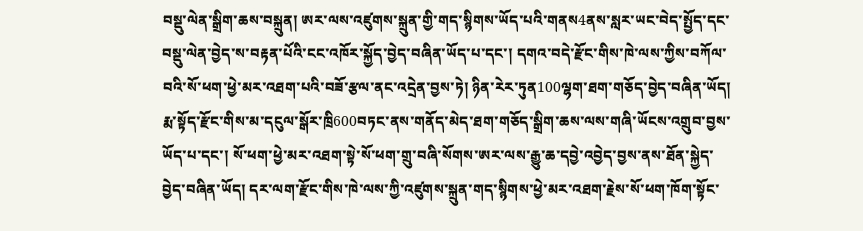བསྡུ་ལེན་སྒྲིག་ཆས་བསྐྲུན། ཨར་ལས་འཛུགས་སྐྲུན་གྱི་གད་སྙིགས་ཡོད་པའི་གནས4ནས་སླར་ཡང་བེད་སྤྱོད་དང་བསྡུ་ལེན་བྱེད་ས་བརྟན་པོའི་ངང་འཁོར་སྐྱོད་བྱེད་བཞིན་ཡོད་པ་དང་། དགའ་བདེ་རྫོང་གིས་ཁེ་ལས་ཀྱིས་བཀོལ་བའི་སོ་ཕག་ཕྱེ་མར་འཐག་པའི་བཟོ་རྩལ་ནང་འདྲེན་བྱས་ཏེ། ཉིན་རེར་ཏུན100ལྷག་ཐག་གཅོད་བྱེད་བཞིན་ཡོད། རྨ་སྟོད་རྫོང་གིས་མ་དངུལ་སྒོར་ཁྲི600བཏང་ནས་གནོད་མེད་ཐག་གཅོད་སྒྲིག་ཆས་ལས་གཞི་ཡོངས་འགྲུབ་བྱས་ཡོད་པ་དང་། སོ་ཕག་ཕྱེ་མར་འཐག་སྟེ་སོ་ཕག་གྲུ་བཞི་སོགས་ཨར་ལས་རྒྱུ་ཆ་དབྱེ་འབྱེད་བྱས་ནས་ཐོན་སྐྱེད་བྱེད་བཞིན་ཡོད། དར་ལག་རྫོང་གིས་ཁེ་ལས་ཀྱི་འཛུགས་སྐྲུན་གད་སྙིགས་ཕྱེ་མར་འཐག་རྗེས་སོ་ཕག་ཁོག་སྟོང་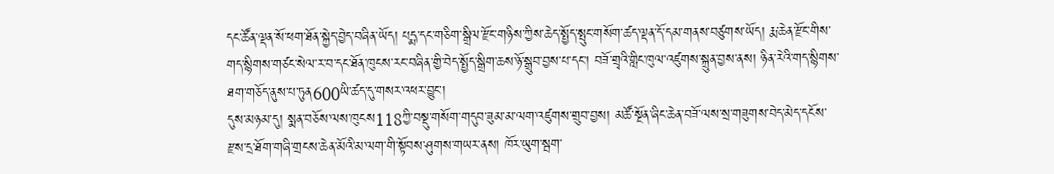དང་ཚོན་ལྡན་སོ་ཕག་ཐོན་སྐྱེད་བྱེད་བཞིན་ཡོད། པདྨ་དང་གཅིག་སྒྲིལ་རྫོང་གཉིས་ཀྱིས་ཆེད་སྤྱོད་སྤུང་གསོག་ཚད་ལྡན་དོ་དམ་གནས་བཙུགས་ཡོད། རྨ་ཆེན་རྫོང་གིས་གད་སྙིགས་གཙང་སེལ་ར་བ་དང་ཐོན་ཁུངས་རང་བཞིན་གྱི་བེད་སྤྱོད་སྒྲིག་ཆས་ཉོ་སྒྲུབ་བྱས་པ་དང་། བཟོ་གྲྭའི་གླིང་ཁུལ་འཛུགས་སྐྲུན་བྱས་ནས། ཉིན་རེའི་གད་སྙིགས་ཐག་གཅོད་ནུས་པ་ཏུན600ཡི་ཚད་དུ་གསར་འཕར་བྱུང་།
དུས་མཉམ་དུ། སྨན་བཅོས་ལས་ཁུངས118ཀྱི་བསྡུ་གསོག་གདུབ་ཟུམ་མ་ལག་འཛུགས་གྲུབ་བྱས། མཚོ་སྔོན་ཞིང་ཆེན་བཟོ་ལས་སྲ་གཟུགས་བེད་མེད་དངོས་རྫས་དྲ་ཐོག་གཞི་གྲངས་ཆེན་མོའི་མ་ལག་གི་སྟོབས་ཤུགས་གཡར་ནས། ཁོར་ཡུག་སྦག་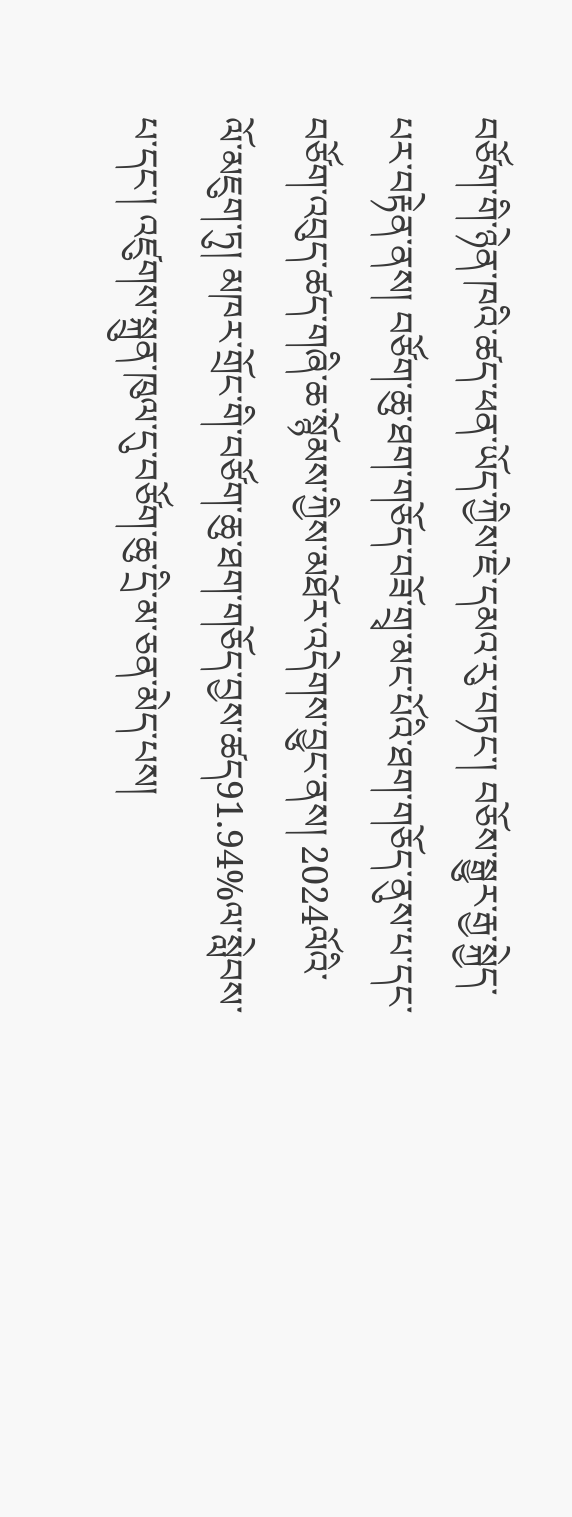བཙོག་གི་ཉེན་ཁའི་ཚད་ཕན་ཡོད་ཀྱིས་ཇེ་དམའ་རུ་བཏང་། བཅོས་སྒྱུར་རྒྱ་སྐྱེད་པར་བརྟེན་ནས། བཙོག་ཆུ་ཐག་གཅོད་བཟོ་གྲྭ་མང་པོའི་ཐག་གཅོད་ནུས་པ་དང་བཙོག་འབུད་ཚད་གཞི་ཆ་སྙོམས་ཀྱིས་མཐོར་འདེགས་བྱུང་ནས། 2024ལོའི་ལོ་མཇུག་ཏུ། མཁར་གྲོང་གི་བཙོག་ཆུ་ཐག་གཅོད་བྱས་ཚད91.94%ལ་སླེབས་པ་དང་། འཛུགས་སྐྲུན་ཁུལ་དུ་བཙོག་ཆུ་དྲི་མ་ཅན་མེད་པས།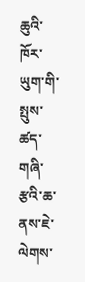ཆུའི་ཁོར་ཡུག་གི་སྤུས་ཚད་གཞི་རྩའི་ཆ་ནས་ཇེ་ལེགས་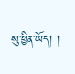སུ་ཕྱིན་ཡོད། །